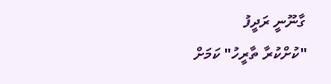ގާނޫނީ ރަދީފު
"ކުށްކުރާ ތާރީހު" ކަމަށް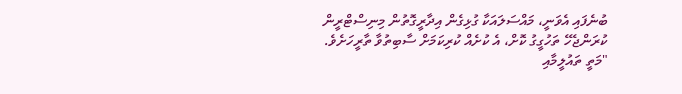ބުނެފައި އެވަނީ، މައްސަލައަކާ ގުޅިގެން އިދާރީގޮތުން މިނިސްޓްރީން ކުރަންޖެހޭ ތަހުގީގު ކޮށް، އެ ކުށެއް ކުރިކަމަށް ސާބިތުވާ ތާރީހަށެވެ.
"މަތީ ތައުލީމާއި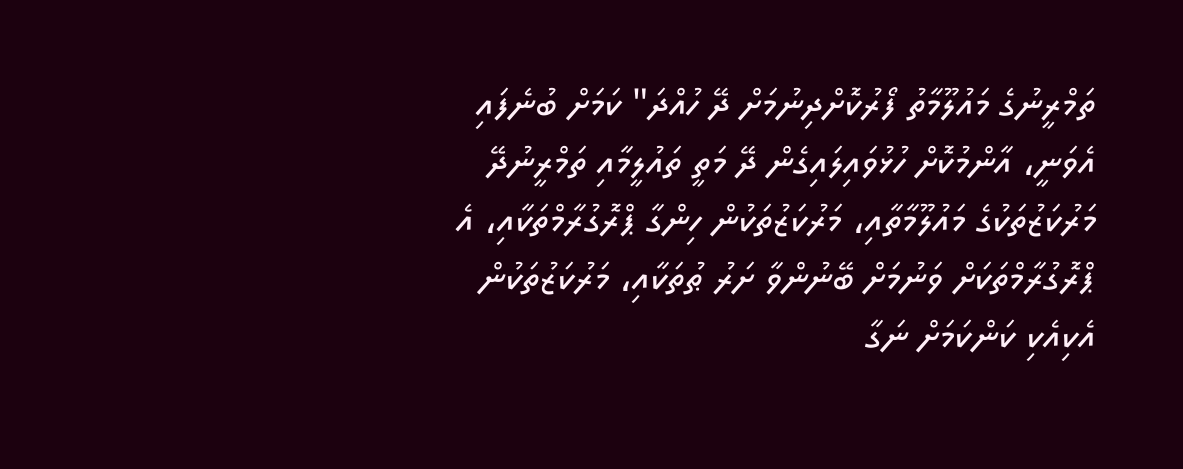ތަމްރީނުގެ މައުލޫމާތު ފޯރުކޮށްދިނުމަށް ދޭ ހުއްދަ" ކަމަށް ބުނެފައި އެވަނީ، އާންމުކޮށް ހުޅުވައިލައިގެން ދޭ މަތީ ތައުލީމާއި ތަމްރީނުދޭ މަރުކަޒުތަކުގެ މައުލޫމާތާއި، މަރުކަޒުތަކުން ހިންގާ ޕްރޮގުރާމްތަކާއި، އެ ޕްރޮގުރާމްތަކަށް ވަނުމަށް ބޭނުންވާ ށަރު ޠުތަކާއި، މަރުކަޒުތަކުން އެކިއެކި ކަންކަމަށް ނަގާ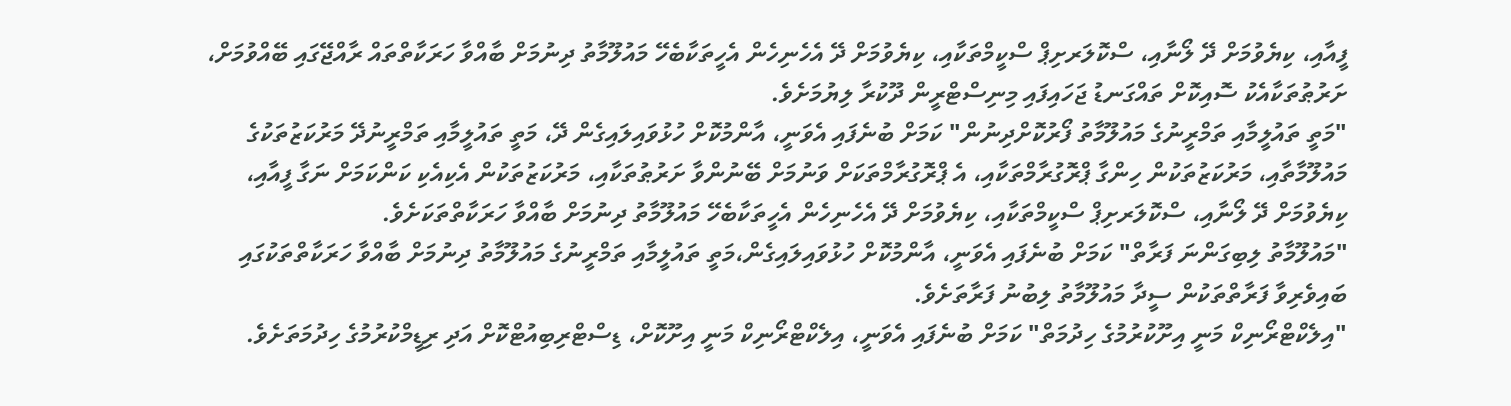ފީއާއި، ކިޔެވުމަށް ދޭ ލޯނާއި، ސްކޮލަރށިޕް ސްކީމްތަކާއި، ކިޔެވުމަށް ދޭ އެހެނިހެން އެހީތަކާބެހޭ މައުލޫމާތު ދިނުމަށް ބާއްވާ ހަރަކާތްތައް ރާއްޖޭގައި ބޭއްވުމަށް، ށަރުޠުތަކާއެކު ސޮއިކޮށް ތައްގަނޑު ޖަހައިފައި މިނިސްޓްރީން ދޫކުރާ ލިޔުމަށެވެ.
"މަތީ ތައުލީމާއި ތަމްރީނުގެ މައުލޫމާތު ފޯރުކޮށްދިނުން" ކަމަށް ބުނެފައި އެވަނީ، އާންމުކޮށް ހުޅުވައިލައިގެން ދޭ، މަތީ ތައުލީމާއި ތަމްރީނުދޭ މަރުކަޒުތަކުގެ މައުލޫމާތާއި، މަރުކަޒުތަކުން ހިންގާ ޕްރޮގުރާމްތަކާއި، އެ ޕްރޮގުރާމްތަކަށް ވަނުމަށް ބޭނުންވާ ށަރުޠުތަކާއި، މަރުކަޒުތަކުން އެކިއެކި ކަންކަމަށް ނަގާ ފީއާއި، ކިޔެވުމަށް ދޭ ލޯނާއި، ސްކޮލަރށިޕް ސްކީމްތަކާއި، ކިޔެވުމަށް ދޭ އެހެނިހެން އެހީތަކާބެހޭ މައުލޫމާތު ދިނުމަށް ބާއްވާ ހަރަކާތްތަކަށެވެ.
"މައުލޫމާތު ލިބިގަންނަ ފަރާތް" ކަމަށް ބުނެފައި އެވަނީ، އާންމުކޮށް ހުޅުވައިލައިގެން،މަތީ ތައުލީމާއި ތަމްރީނުގެ މައުލޫމާތު ދިނުމަށް ބާއްވާ ހަރަކާތްތަކުގައި ބައިވެރިވާ ފަރާތްތަކުން ސީދާ މައުލޫމާތު ލިބުނު ފަރާތަށެވެ.
"އިލެކްޓްރޯނިކް މަނީ އިށޫކުރުމުގެ ހިދުމަތް" ކަމަށް ބުނެފައި އެވަނީ، އިލެކްޓްރޯނިކް މަނީ އިށޫކޮށް، ޑިސްޓްރިބިއުޓްކޮށް އަދި ރިޑީމްކުރުމުގެ ހިދުމަތަށެވެ.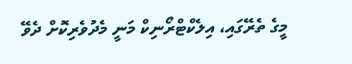މީގެ ތެރޭގައި، އިލެކްޓްރޯނިކް މަނީ މެދުވެރިކޮށް ދެވޭ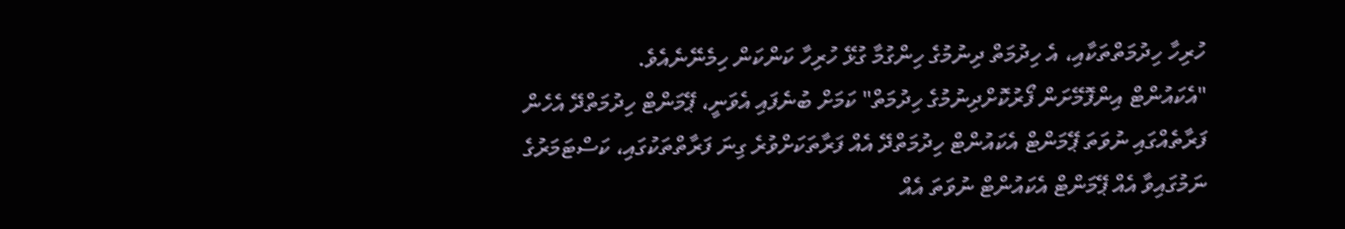ހުރިހާ ހިދުމަތްތަކާއި، އެ ހިދުމަތް ދިނުމުގެ ހިންގުމާ ގުޅޭ ހުރިހާ ކަންކަން ހިމެނޭނެއެވެ.
"އެކައުންޓް އިންފޮމޭށަން ފޯރުކޮށްދިނުމުގެ ހިދުމަތް" ކަމަށް ބުނެފައި އެވަނީ، ޕޭމަންޓް ހިދުމަތްދޭ އެހެން ފަރާތެއްގައި ނުވަތަ ޕޭމަންޓް އެކައުންޓް ހިދުމަތްދޭ އެއް ފަރާތަކަށްވުރެ ގިނަ ފަރާތްތަކުގައި، ކަސްޓަމަރުގެ ނަމުގައިވާ އެއް ޕޭމަންޓް އެކައުންޓް ނުވަތަ އެއް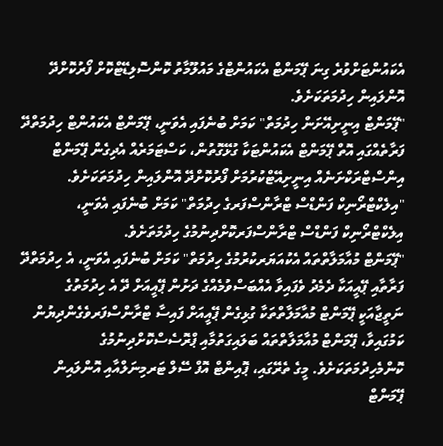އެކައުންޓަށްވުރެ ގިނަ ޕޭމަންޓް އެކައުންޓްގެ މައުލޫމާތު ކޮންސޮލިޑޭޓްކޮށް ފޯރުކޮށްދޭ އޮންލައިން ހިދުމަތަކަށެވެ.
"ޕޭމަންޓް އިނީށިއޭށަން ހިދުމަތް" ކަމަށް ބުނެފައި އެވަނީ، ޕޭމަންޓް އެކައުންޓް ހިދުމަތްދޭ ފަރާތެއްގައި އޮތް ޕޭމަންޓް އެކައުންޓަކާ ގުޅޭގޮތުން، ކަސްޓަމަރެއް އެދިގެން ޕޭމަންޓް އިންސްޓްރަކްށަނެއް އިނީށިއޭޓްކުރުމަށް ފޯރުކޮށްދޭ އޮންލައިން ހިދުމަތަކަށެވެ.
"އިލެކްޓްރޯނިކް ފަންޑްސް ޓްރާންސްފަރގެ ހިދުމަތް" ކަމަށް ބުނެފައި އެވަނީ، އިލެކްޓްރޯނިކް ފަންޑްސް ޓްރާންސްފަރކޮށްދިނުމުގެ ހިދުމަތަށެވެ.
"ޕޭމަންޓް މުއާމަލާތްތައް އެކުއަޔަރކުރުމުގެ ހިދުމަތް" ކަމަށް ބުނެފައި އެވަނީ، އެ ހިދުމަތްދޭ ފަރާތާއި ޕޭއީއަކާ ދެމެދު ވެފައިވާ އެއްބަސްވުމެއްގެ ދަށުން ޕޭއީއަށް ދޭ އެ ހިދުމަތުގެ ނަތީޖާއަކީ ޕޭމަންޓް މުއާމަލާތްތަކާ ގުޅިގެން ޕޭއީއަށް ފައިސާ ޓްރާންސްފަރވެގެންދިޔުން ކަމުގައިވާ، ޕޭމަންޓް މުއާމަލާތްތައް ބަލައިގަތުމާއި ޕްރޮސެސްކޮށްދިނުމުގެ ކޮންމެހިދުމަތަކަށެވެ. މީގެ ތެރޭގައި، ޕޮއިންޓް އޮފް ސޭލް ޓަރމިނަލްއާއި އޮންލައިން ޕޭމަންޓް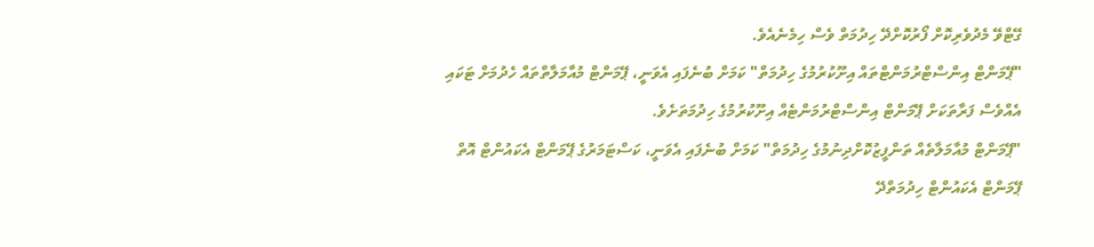ގޭޓްވޭ މެދުވެރިކޮށް ފޯރުކޮށްދޭ ހިދުމަތް ވެސް ހިމެނެއެވެ.
"ޕޭމަންޓް އިންސްޓްރުމަންޓްތައް އިށޫކުރުމުގެ ހިދުމަތް" ކަމަށް ބުނެފައި އެވަނީ، ޕޭމަންޓް މުއާމަލާތްތައް ހެދުމަށް ޓަކައި އެއްވެސް ފަރާތަކަށް ޕޭމަންޓް އިންސްޓްރުމަންޓެއް އިށޫކުރުމުގެ ހިދުމަތަށެވެ.
"ޕޭމަންޓް މުއާމަލާތެއް ތަންފީޒުކޮށްދިނުމުގެ ހިދުމަތް" ކަމަށް ބުނެފައި އެވަނީ، ކަސްޓަމަރުގެ ޕޭމަންޓް އެކައުންޓް އޮތް ޕޭމަންޓް އެކައުންޓް ހިދުމަތްދޭ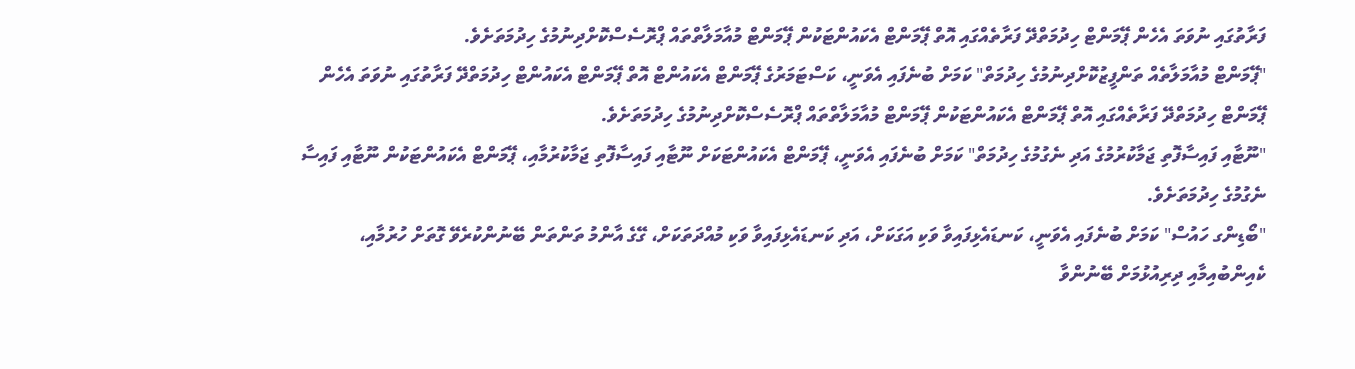ފަރާތުގައި ނުވަތަ އެހެން ޕޭމަންޓް ހިދުމަތްދޭ ފަރާތެއްގައި އޮތް ޕޭމަންޓް އެކައުންޓަކުން ޕޭމަންޓް މުއާމަލާތްތައް ޕްރޮސެސްކޮށްދިނުމުގެ ހިދުމަތަށެވެ.
"ޕޭމަންޓް މުއާމަލާތެއް ތަންފީޒުކޮށްދިނުމުގެ ހިދުމަތް" ކަމަށް ބުނެފައި އެވަނީ، ކަސްޓަމަރުގެ ޕޭމަންޓް އެކައުންޓް އޮތް ޕޭމަންޓް އެކައުންޓް ހިދުމަތްދޭ ފަރާތުގައި ނުވަތަ އެހެން ޕޭމަންޓް ހިދުމަތްދޭ ފަރާތެއްގައި އޮތް ޕޭމަންޓް އެކައުންޓަކުން ޕޭމަންޓް މުއާމަލާތްތައް ޕްރޮސެސްކޮށްދިނުމުގެ ހިދުމަތަށެވެ.
"ނޫޓާއި ފައިސާފޮތި ޖަމާކުރުމުގެ އަދި ނެގުމުގެ ހިދުމަތް" ކަމަށް ބުނެފައި އެވަނީ، ޕޭމަންޓް އެކައުންޓަކަށް ނޫޓާއި ފައިސާފޮތި ޖަމާކުރުމާއި، ޕޭމަންޓް އެކައުންޓަކުން ނޫޓާއި ފައިސާ ނެގުމުގެ ހިދުމަތަށެވެ.
"ބޯޑިންގ ހައުސް" ކަމަށް ބުނެފައި އެވަނީ، ކަނޑައެޅިފައިވާ ވަކި އަގަކަށް، އަދި ކަނޑައެޅިފައިވާ ވަކި މުއްދަތަކަށް، ގޭގެ އާންމު ތަންތަން ބޭނުންކުރެވޭ ގޮތަށް ހުރުމާއި، ކެއިންބުއިމާއި ދިރިއުޅުމަށް ބޭނުންވާ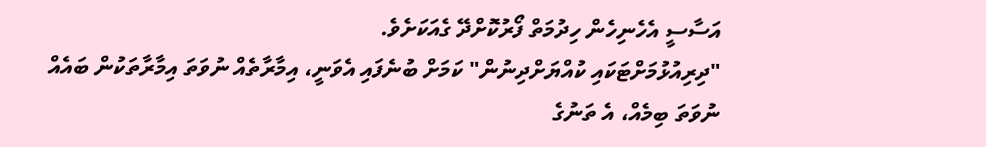އަސާސީ އެހެނިހެން ހިދުމަތް ފޯރުކޮށްދޭ ގެއަކަށެވެ.
"ދިރިއުޅުމަށްޓަކައި ކުއްޔަށްދިނުން" ކަމަށް ބުނެފައި އެވަނީ، އިމާރާތެއް ނުވަތަ އިމާރާތަކުން ބައެއް ނުވަތަ ބިމެއް، އެ ތަނުގެ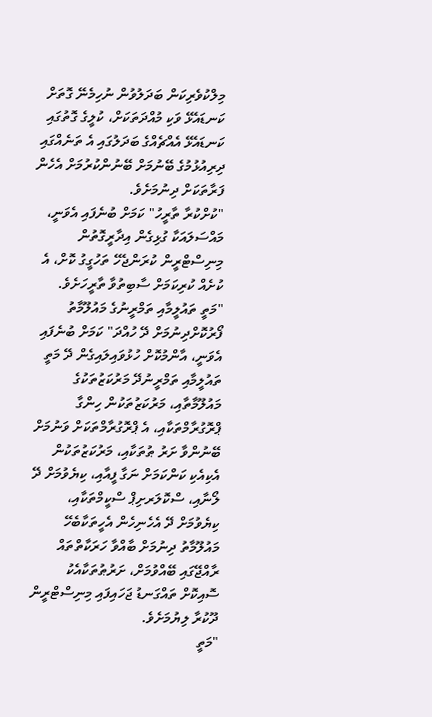މިލްކުވެރިކަން ބަދަލުވުން ނުހިމެނޭ ގޮތަށް ކަނޑައެޅޭ ވަކި މުއްދަތަކަށް، ކުލީގެ ގޮތުގައި ކަނޑައެޅޭ އެއްޗެއްގެ ބަދަލުގައި އެ ތަނެއްގައި ދިރިއުޅުމުގެ ބޭނުމަށް ބޭނުންކުރުމަށް އެހެން ފަރާތަކަށް ދިނުމަށެވެ.
"ކުށްކުރާ ތާރީހު" ކަމަށް ބުނެފައި އެވަނީ، މައްސަލައަކާ ގުޅިގެން އިދާރީގޮތުން މިނިސްޓްރީން ކުރަންޖެހޭ ތަހުގީގު ކޮށް، އެ ކުށެއް ކުރިކަމަށް ސާބިތުވާ ތާރީހަށެވެ.
"މަތީ ތައުލީމާއި ތަމްރީނުގެ މައުލޫމާތު ފޯރުކޮށްދިނުމަށް ދޭ ހުއްދަ" ކަމަށް ބުނެފައި އެވަނީ، އާންމުކޮށް ހުޅުވައިލައިގެން ދޭ މަތީ ތައުލީމާއި ތަމްރީނުދޭ މަރުކަޒުތަކުގެ މައުލޫމާތާއި، މަރުކަޒުތަކުން ހިންގާ ޕްރޮގުރާމްތަކާއި، އެ ޕްރޮގުރާމްތަކަށް ވަނުމަށް ބޭނުންވާ ށަރު ޠުތަކާއި، މަރުކަޒުތަކުން އެކިއެކި ކަންކަމަށް ނަގާ ފީއާއި، ކިޔެވުމަށް ދޭ ލޯނާއި، ސްކޮލަރށިޕް ސްކީމްތަކާއި، ކިޔެވުމަށް ދޭ އެހެނިހެން އެހީތަކާބެހޭ މައުލޫމާތު ދިނުމަށް ބާއްވާ ހަރަކާތްތައް ރާއްޖޭގައި ބޭއްވުމަށް، ށަރުޠުތަކާއެކު ސޮއިކޮށް ތައްގަނޑު ޖަހައިފައި މިނިސްޓްރީން ދޫކުރާ ލިޔުމަށެވެ.
"މަތީ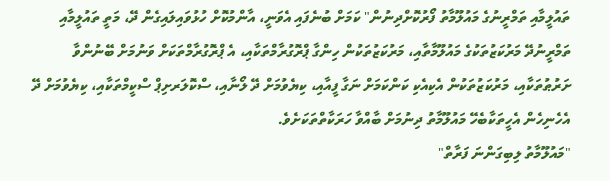ތައުލީމާއި ތަމްރީނުގެ މައުލޫމާތު ފޯރުކޮށްދިނުން" ކަމަށް ބުނެފައި އެވަނީ، އާންމުކޮށް ހުޅުވައިލައިގެން ދޭ، މަތީ ތައުލީމާއި ތަމްރީނުދޭ މަރުކަޒުތަކުގެ މައުލޫމާތާއި، މަރުކަޒުތަކުން ހިންގާ ޕްރޮގުރާމްތަކާއި، އެ ޕްރޮގުރާމްތަކަށް ވަނުމަށް ބޭނުންވާ ށަރުޠުތަކާއި، މަރުކަޒުތަކުން އެކިއެކި ކަންކަމަށް ނަގާ ފީއާއި، ކިޔެވުމަށް ދޭ ލޯނާއި، ސްކޮލަރށިޕް ސްކީމްތަކާއި، ކިޔެވުމަށް ދޭ އެހެނިހެން އެހީތަކާބެހޭ މައުލޫމާތު ދިނުމަށް ބާއްވާ ހަރަކާތްތަކަށެވެ.
"މައުލޫމާތު ލިބިގަންނަ ފަރާތް"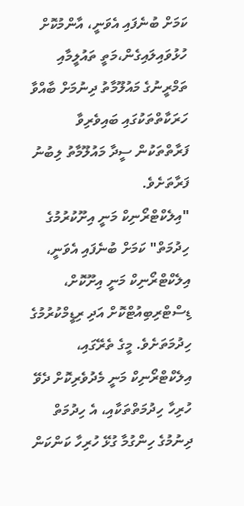ކަމަށް ބުނެފައި އެވަނީ، އާންމުކޮށް ހުޅުވައިލައިގެން،މަތީ ތައުލީމާއި ތަމްރީނުގެ މައުލޫމާތު ދިނުމަށް ބާއްވާ ހަރަކާތްތަކުގައި ބައިވެރިވާ ފަރާތްތަކުން ސީދާ މައުލޫމާތު ލިބުނު ފަރާތަށެވެ.
"އިލެކްޓްރޯނިކް މަނީ އިށޫކުރުމުގެ ހިދުމަތް" ކަމަށް ބުނެފައި އެވަނީ، އިލެކްޓްރޯނިކް މަނީ އިށޫކޮށް، ޑިސްޓްރިބިއުޓްކޮށް އަދި ރިޑީމްކުރުމުގެ ހިދުމަތަށެވެ. މީގެ ތެރޭގައި، އިލެކްޓްރޯނިކް މަނީ މެދުވެރިކޮށް ދެވޭ ހުރިހާ ހިދުމަތްތަކާއި، އެ ހިދުމަތް ދިނުމުގެ ހިންގުމާ ގުޅޭ ހުރިހާ ކަންކަން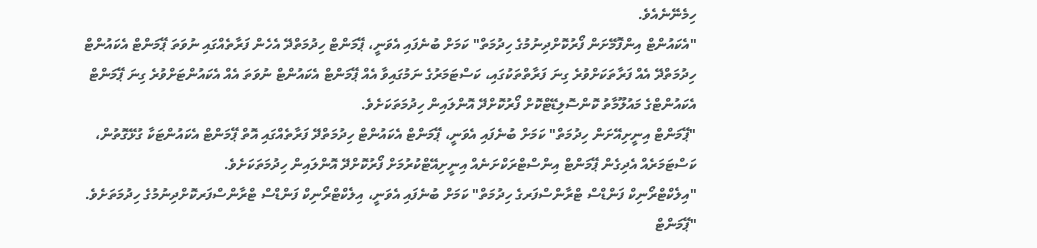ހިމެނޭނެއެވެ.
"އެކައުންޓް އިންފޮމޭށަން ފޯރުކޮށްދިނުމުގެ ހިދުމަތް" ކަމަށް ބުނެފައި އެވަނީ، ޕޭމަންޓް ހިދުމަތްދޭ އެހެން ފަރާތެއްގައި ނުވަތަ ޕޭމަންޓް އެކައުންޓް ހިދުމަތްދޭ އެއް ފަރާތަކަށްވުރެ ގިނަ ފަރާތްތަކުގައި، ކަސްޓަމަރުގެ ނަމުގައިވާ އެއް ޕޭމަންޓް އެކައުންޓް ނުވަތަ އެއް އެކައުންޓަށްވުރެ ގިނަ ޕޭމަންޓް އެކައުންޓްގެ މައުލޫމާތު ކޮންސޮލިޑޭޓްކޮށް ފޯރުކޮށްދޭ އޮންލައިން ހިދުމަތަކަށެވެ.
"ޕޭމަންޓް އިނީށިއޭށަން ހިދުމަތް" ކަމަށް ބުނެފައި އެވަނީ، ޕޭމަންޓް އެކައުންޓް ހިދުމަތްދޭ ފަރާތެއްގައި އޮތް ޕޭމަންޓް އެކައުންޓަކާ ގުޅޭގޮތުން، ކަސްޓަމަރެއް އެދިގެން ޕޭމަންޓް އިންސްޓްރަކްށަނެއް އިނީށިއޭޓްކުރުމަށް ފޯރުކޮށްދޭ އޮންލައިން ހިދުމަތަކަށެވެ.
"އިލެކްޓްރޯނިކް ފަންޑްސް ޓްރާންސްފަރގެ ހިދުމަތް" ކަމަށް ބުނެފައި އެވަނީ، އިލެކްޓްރޯނިކް ފަންޑްސް ޓްރާންސްފަރކޮށްދިނުމުގެ ހިދުމަތަށެވެ.
"ޕޭމަންޓް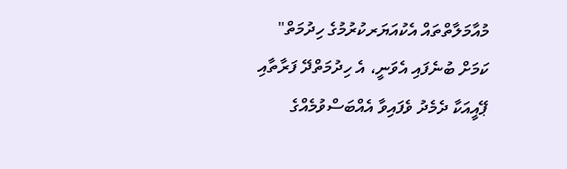މުއާމަލާތްތައް އެކުއަޔަރކުރުމުގެ ހިދުމަތް" ކަމަށް ބުނެފައި އެވަނީ، އެ ހިދުމަތްދޭ ފަރާތާއި ޕޭއީއަކާ ދެމެދު ވެފައިވާ އެއްބަސްވުމެއްގެ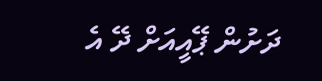ދަށުން ޕޭއީއަށް ދޭ އެ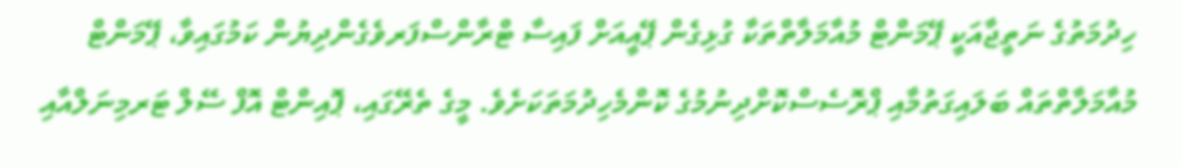ހިދުމަތުގެ ނަތީޖާއަކީ ޕޭމަންޓް މުއާމަލާތްތަކާ ގުޅިގެން ޕޭއީއަށް ފައިސާ ޓްރާންސްފަރވެގެންދިޔުން ކަމުގައިވާ، ޕޭމަންޓް މުއާމަލާތްތައް ބަލައިގަތުމާއި ޕްރޮސެސްކޮށްދިނުމުގެ ކޮންމެހިދުމަތަކަށެވެ. މީގެ ތެރޭގައި، ޕޮއިންޓް އޮފް ސޭލް ޓަރމިނަލްއާއި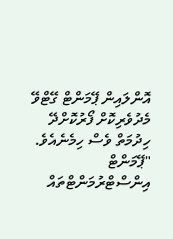އޮންލައިން ޕޭމަންޓް ގޭޓްވޭ މެދުވެރިކޮށް ފޯރުކޮށްދޭ ހިދުމަތް ވެސް ހިމެނެއެވެ.
"ޕޭމަންޓް އިންސްޓްރުމަންޓްތައް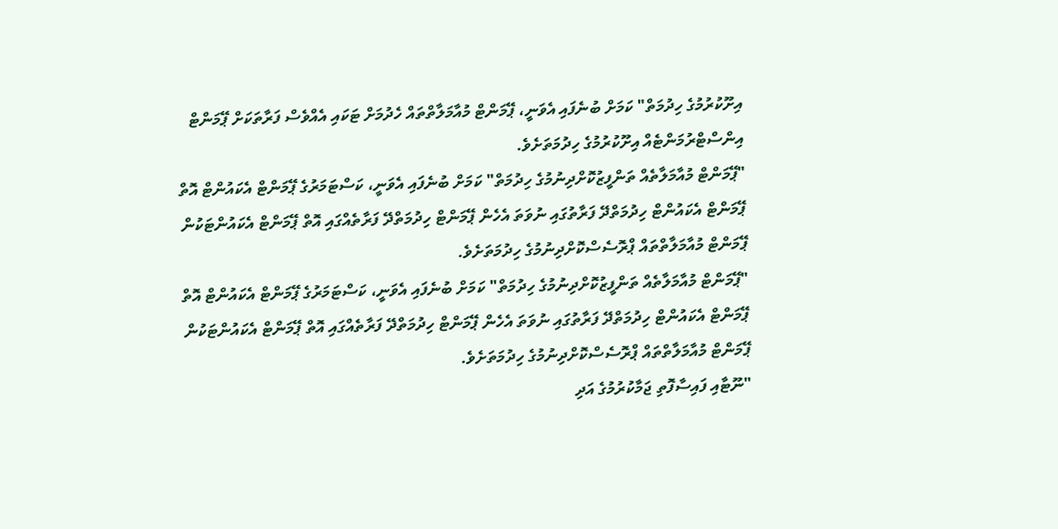އިށޫކުރުމުގެ ހިދުމަތް" ކަމަށް ބުނެފައި އެވަނީ، ޕޭމަންޓް މުއާމަލާތްތައް ހެދުމަށް ޓަކައި އެއްވެސް ފަރާތަކަށް ޕޭމަންޓް އިންސްޓްރުމަންޓެއް އިށޫކުރުމުގެ ހިދުމަތަށެވެ.
"ޕޭމަންޓް މުއާމަލާތެއް ތަންފީޒުކޮށްދިނުމުގެ ހިދުމަތް" ކަމަށް ބުނެފައި އެވަނީ، ކަސްޓަމަރުގެ ޕޭމަންޓް އެކައުންޓް އޮތް ޕޭމަންޓް އެކައުންޓް ހިދުމަތްދޭ ފަރާތުގައި ނުވަތަ އެހެން ޕޭމަންޓް ހިދުމަތްދޭ ފަރާތެއްގައި އޮތް ޕޭމަންޓް އެކައުންޓަކުން ޕޭމަންޓް މުއާމަލާތްތައް ޕްރޮސެސްކޮށްދިނުމުގެ ހިދުމަތަށެވެ.
"ޕޭމަންޓް މުއާމަލާތެއް ތަންފީޒުކޮށްދިނުމުގެ ހިދުމަތް" ކަމަށް ބުނެފައި އެވަނީ، ކަސްޓަމަރުގެ ޕޭމަންޓް އެކައުންޓް އޮތް ޕޭމަންޓް އެކައުންޓް ހިދުމަތްދޭ ފަރާތުގައި ނުވަތަ އެހެން ޕޭމަންޓް ހިދުމަތްދޭ ފަރާތެއްގައި އޮތް ޕޭމަންޓް އެކައުންޓަކުން ޕޭމަންޓް މުއާމަލާތްތައް ޕްރޮސެސްކޮށްދިނުމުގެ ހިދުމަތަށެވެ.
"ނޫޓާއި ފައިސާފޮތި ޖަމާކުރުމުގެ އަދި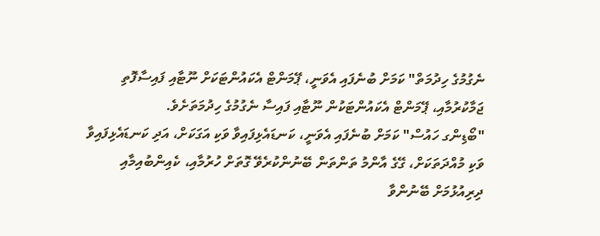ނެގުމުގެ ހިދުމަތް" ކަމަށް ބުނެފައި އެވަނީ، ޕޭމަންޓް އެކައުންޓަކަށް ނޫޓާއި ފައިސާފޮތި ޖަމާކުރުމާއި، ޕޭމަންޓް އެކައުންޓަކުން ނޫޓާއި ފައިސާ ނެގުމުގެ ހިދުމަތަށެވެ.
"ބޯޑިންގ ހައުސް" ކަމަށް ބުނެފައި އެވަނީ، ކަނޑައެޅިފައިވާ ވަކި އަގަކަށް، އަދި ކަނޑައެޅިފައިވާ ވަކި މުއްދަތަކަށް، ގޭގެ އާންމު ތަންތަން ބޭނުންކުރެވޭ ގޮތަށް ހުރުމާއި، ކެއިންބުއިމާއި ދިރިއުޅުމަށް ބޭނުންވާ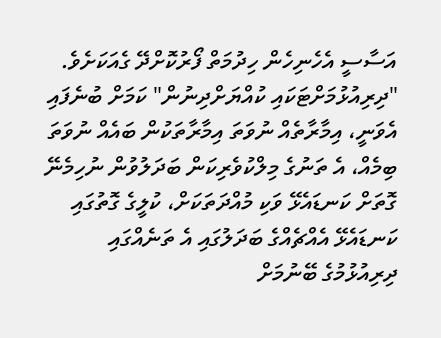އަސާސީ އެހެނިހެން ހިދުމަތް ފޯރުކޮށްދޭ ގެއަކަށެވެ.
"ދިރިއުޅުމަށްޓަކައި ކުއްޔަށްދިނުން" ކަމަށް ބުނެފައި އެވަނީ، އިމާރާތެއް ނުވަތަ އިމާރާތަކުން ބައެއް ނުވަތަ ބިމެއް، އެ ތަނުގެ މިލްކުވެރިކަން ބަދަލުވުން ނުހިމެނޭ ގޮތަށް ކަނޑައެޅޭ ވަކި މުއްދަތަކަށް، ކުލީގެ ގޮތުގައި ކަނޑައެޅޭ އެއްޗެއްގެ ބަދަލުގައި އެ ތަނެއްގައި ދިރިއުޅުމުގެ ބޭނުމަށް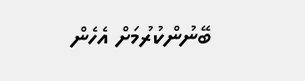ބޭނުންކުރުމަށް އެހެން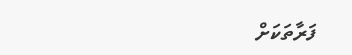ފަރާތަކަށް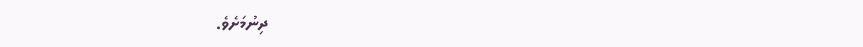ދިނުމަށެވެ.